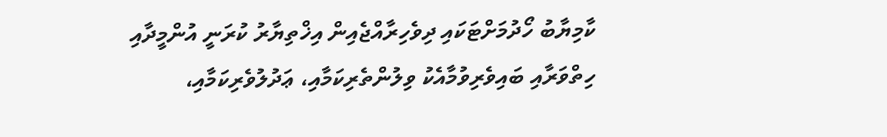ކާމިޔާބު ހޯދުމަށްޓަކައި ދިވެހިރާއްޖެއިން އިޚްތިޔާރު ކުރަނީ އުންމީދާއި ހިތްވަރާއި ބައިވެރިވުމާއެކު ވިލުންތެރިކަމާއި، ޢަދުލުވެރިކަމާއި،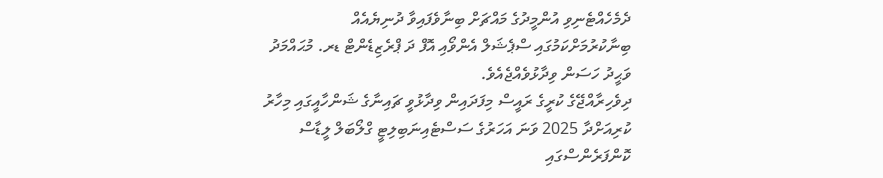ދެމެހެއްޓެނިވި އުންމީދުގެ މައްޗަށް ބިނާވެފައިވާ ދުނިޔެއެއް ބިނާކުރުމަށްކަމުގައި ސްޕެޝަލް އެންވޯއި އޮފް ދަ ޕްރެޒިޑެންޓް ޑރ. މުޙައްމަދު ވަޙީދު ހަސަން ވިދާޅުވެއްޖެއެވެ.
ދިވެހިރާއްޖޭގެ ކުރީގެ ރައީސް މިފަދައިން ވިދާޅުވީ ޗައިނާގެ ޝަންހާއީގައި މިހާރު ކުރިއަށްދާ 2025 ވަނަ އަހަރުގެ ސަސްޓެއިނަބިލިޓީ ގްލޯބަލް ލީޑާސް ކޮންފަރެންސްގައި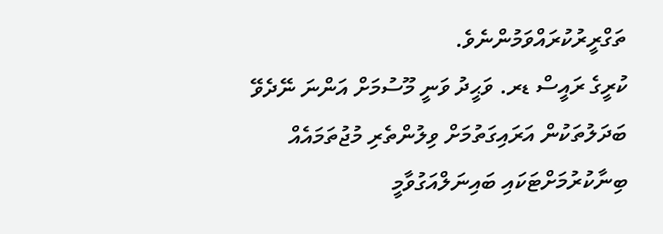ތަގްރީރުކުރައްވަމުންނެވެ.
ކުރީގެ ރައީސް ޑރ. ވަޙީދު ވަނީ މޫސުމަށް އަންނަ ނޭދެވޭ ބަދަލުތަކުން އަރައިގަތުމަށް ވިލުންތެރި މުޖުތަމައެއް ބިނާކުރުމަށްޓަކައި ބައިނަލްއަގުވާމީ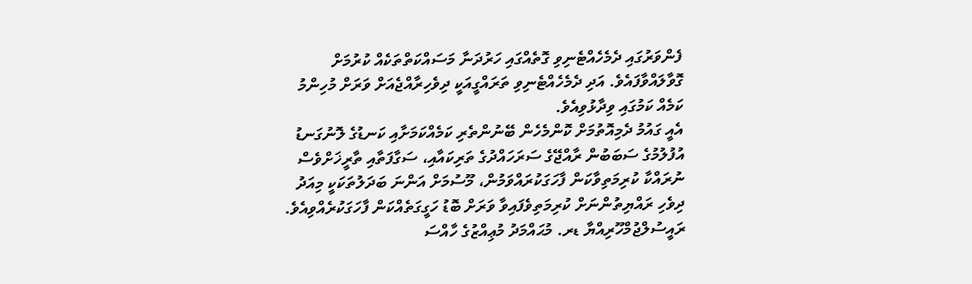ފެންވަރުގައި ދެމެހެއްޓެނިވި ގޮތެއްގައި ހަރުދަނާ މަސައްކަތްތަކެއް ކުރުމަށް ގޮވާލައްވާފައެވެ. އަދި ދެމެހެއްޓެނިވި ތަރައްގީއަކީ ދިވެހިރާއްޖެއަށް ވަރަށް މުހިންމު ކަމެއް ކަމުގައި ވިދާޅުވިއެވެ.
އެއީ ގައުމު ދެމިއޮތުމަށް ކޮންމެހެން ބޭނުންތެރި ކަމެއްކަމަށާއި ކަނޑުގެ ލޮނުގަނޑު އުފުލުމުގެ ސަބަބުން ރާއްޖޭގެ ސަރަހައްދުގެ ތަރިކައާއި، ސަގާފަތާއި ތާރީޚަށްވެސް ނުރައްކާ ކުރިމަތިވާކަން ފާހަގަކުރައްވަމުން، މޫސުމަށް އަންނަ ބަދަލުތަކަކީ މިއަދު ދިވެހި ރައްޔިތުންނަށް ކުރިމަތިވެފައިވާ ވަރަށް ބޮޑު ހަގީގަތެއްކަން ފާހަގަކުރެއްވިއެވެ.
ރައީސުލްޖުމްހޫރިއްޔާ ޑރ. މުޙައްމަދު މުޢިއްޒުގެ ހާއްސަ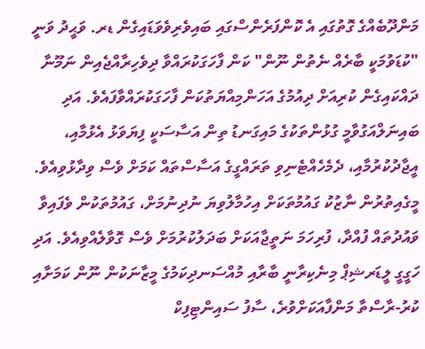މަންދޫބެއްގެ ގޮތުގައި އެ ކޮންފަރެންސްގައި ބައިވެރިވެވަޑައިގެން ޑރ. ވަޙީދު ވަނީ "ކުޑަވުމަކީ ބާރެއް ނެތުން ނޫން" ކަން ފާހަގަކުރައްވާ ދިވެހިރާއްޖެއިން ނަމޫނާ ދައްކައިގެން ކުރިއަށް ދިއުމުގެ އަހަންމިއްޔަތުކަން ފާހަގަކުރައްވާފައެވެ. އަދި ބައިނަލްއަގުވާމީ ގުޅުންތަކުގެ މައިގަނޑު ތިން އަސާސަކީ ފިޔަވަޅު އެޅުމާއި، އީޖާދުކުރުމާއި، ދެމެހެއްޓެނިވި ތަރައްގީގެ އަސާސްތައް ކަމަށް ވެސް ވިދާޅުވިއެވެ.
މީގެއިތުރުން ނާޒުކު ގައުމުތަކަށް އިހުމާލުވިޔަ ނުދިނުމަށް، ގައުމުތަކުން ވެފައިވާ ވައުދުތައް ފުއްދާ، ފުރިހަމަ ނަތީޖާއަކަށް ބަދަލުކުރުމަށް ވެސް ގޮވާލެއްވިއެވެ. އަދި ހަގީގީ ލީޑަރޝިޕް މިނެކިރާނީ ބާރާއި މުއްސަނދިކަމުގެ މީޒާނަކުން ނޫން ކަމަށާއި ކުރު-ރާސްތާ މަންފާއަކަށްވުރެ، ސާފު ސައިންޓިފިކް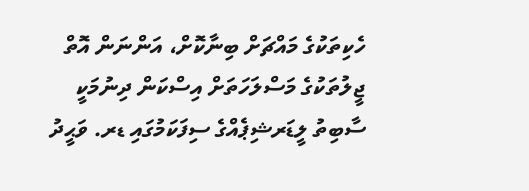ހެކިތަކުގެ މައްޗަށް ބިނާކޮށް، އަންނަން އޮތް ޖީލުތަކުގެ މަސްލަހަތަށް އިސްކަން ދިނުމަކީ ސާބިތު ލީޑަރޝިޕެއްގެ ސިފަކަމުގައި ޑރ. ވަޙީދު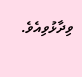ވިދާޅުވިއެވެ.